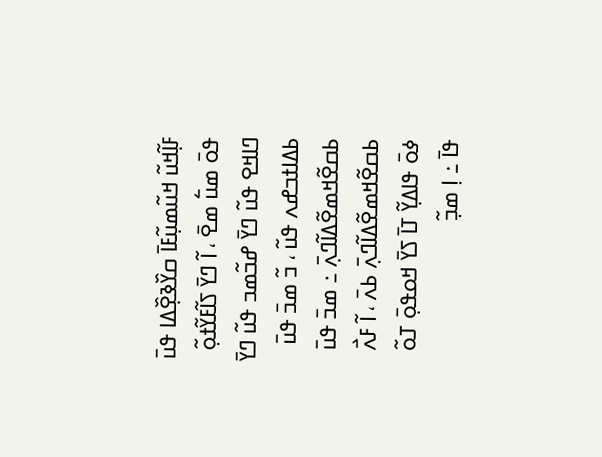ߓߊ߲߬ߞߎ߬ ߞߎ߬ߘߎ߲߬ߓߊ߫ ߛߌ߰ߢߐ߲߰ߡߊ ߟߎ߫ ߟߋ߫ ߘߎ߱ ߘߐ߫ ، ߊ߬ ߣߌ߫ ߖߊ߬ߓߌ߬ߙߋ߲߬ ߣߊߞߐ ߟߎ߬ ߣߌ߫ ߝߏ߬ߘߏ ߟߎ߬ ߣߌ߫ ߕߡߊߙߏߝߍ ߟߎ߬ ، ߏ߬ ߘߏ߫ ߟߎ߫ ߕߛߐ߬ߞߘߐ߬ߡߊ߬ߣߍ߲߫ ߸ ߘߏ߫ ߟߎ߫ ߕߛߐ߬ߞߘߐ߬ߡߊ߬ߣߍ߲߫ ߕߍ߫ ، ߊ߬ ߓߍ߯ ߦߋ߫ ߟߊߡߌ߲߬ ߠߊ߫ ߖߌ߫ ߞߋߟߋ߲߫ ߠߋ߬ ߟߊ߫ ߸ ߊ߲ ߘߏ߲߬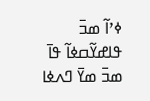ߦߴߊ߬ ߘߏ߫ ߟߊߝߌ߬ߛߦߊ߬ ߟߊ߫ ߘߏ߫ ߘߌ߫ ߣߍߦߊ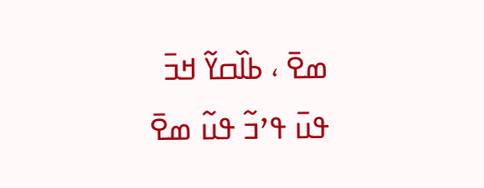ߘߐ߫ ، ߕߊ߰ߛߌ߬ ߞߏ߫ ߟߎ߫ ߟߴߏ߬ ߟߎ߬ ߘߐ߫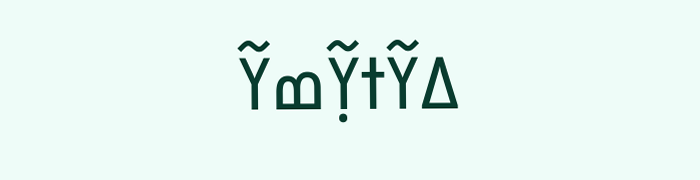ߡߌ߬ߙߌ߲߬ߘߌ߬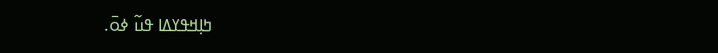ߤߊ߲ߞߟߌߡߊ ߟߎ߬ ߦߋ߫.